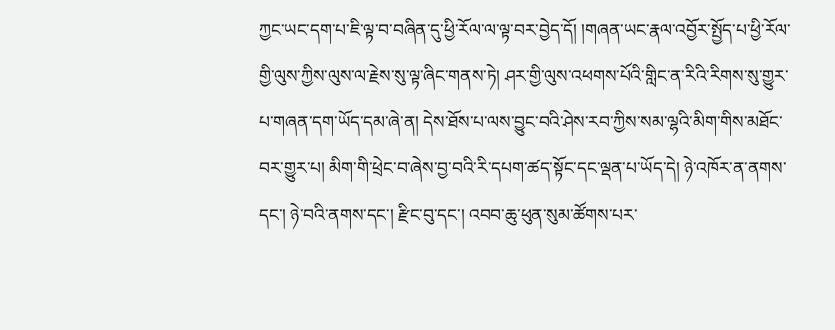ཀྱང་ཡང་དག་པ་ཇི་ལྟ་བ་བཞིན་དུ་ཕྱི་རོལ་ལ་ལྟ་བར་བྱེད་དོ། །གཞན་ཡང་རྣལ་འབྱོར་སྤྱོད་པ་ཕྱི་རོལ་གྱི་ལུས་ཀྱིས་ལུས་ལ་རྗེས་སུ་ལྟ་ཞིང་གནས་ཏེ། ཤར་གྱི་ལུས་འཕགས་པོའི་གླིང་ན་རིའི་རིགས་སུ་གྱུར་པ་གཞན་དག་ཡོད་དམ་ཞེ་ན། དེས་ཐོས་པ་ལས་བྱུང་བའི་ཤེས་རབ་ཀྱིས་སམ་ལྷའི་མིག་གིས་མཐོང་བར་གྱུར་པ། མིག་གི་ཕྲེང་བ་ཞེས་བྱ་བའི་རི་དཔག་ཚད་སྟོང་དང་ལྡན་པ་ཡོད་དེ། ཉེ་འཁོར་ན་ནགས་དང་། ཉེ་བའི་ནགས་དང་། རྫིང་བུ་དང་། འབབ་ཆུ་ཕུན་སུམ་ཚོགས་པར་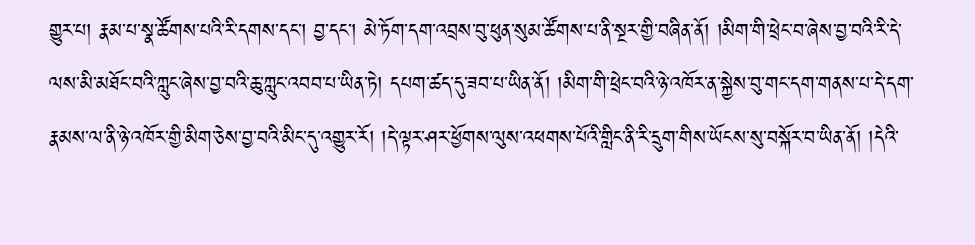གྱུར་པ། རྣམ་པ་སྣ་ཚོགས་པའི་རི་དགས་དང་། བྱ་དང་། མེ་ཏོག་དག་འབྲས་བུ་ཕུན་སུམ་ཚོགས་པ་ནི་སྔར་གྱི་བཞིན་ནོ། །མིག་གི་ཕྲེང་བ་ཞེས་བྱ་བའི་རི་དེ་ལས་མི་མཐོང་བའི་ཀླུང་ཞེས་བྱ་བའི་ཆུ་ཀླུང་འབབ་པ་ཡིན་ཏེ། དཔག་ཚད་དུ་ཟབ་པ་ཡིན་ནོ། །མིག་གི་ཕྲེང་བའི་ཉེ་འཁོར་ན་སྐྱེས་བུ་གང་དག་གནས་པ་དེ་དག་རྣམས་ལ་ནི་ཉེ་འཁོར་གྱི་མིག་ཅེས་བྱ་བའི་མིང་དུ་འགྱུར་རོ། །དེ་ལྟར་ཤར་ཕྱོགས་ལུས་འཕགས་པོའི་གླིང་ནི་རི་དྲུག་གིས་ཡོངས་སུ་བསྐོར་བ་ཡིན་ནོ། །དེའི་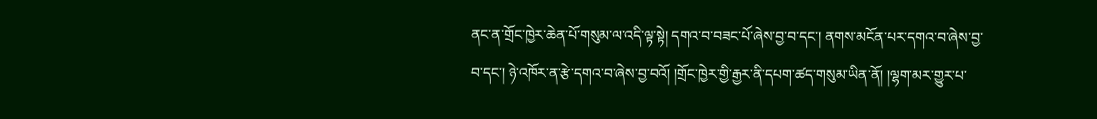ནང་ན་གྲོང་ཁྱེར་ཆེན་པོ་གསུམ་ལ་འདི་ལྟ་སྟེ། དགའ་བ་བཟང་པོ་ཞེས་བྱ་བ་དང་། ནགས་མངོན་པར་དགའ་བ་ཞེས་བྱ་བ་དང་། ཉེ་འཁོར་ན་རྩེ་དགའ་བ་ཞེས་བྱ་བའོ། །གྲོང་ཁྱེར་གྱི་རྒྱར་ནི་དཔག་ཚད་གསུམ་ཡིན་ནོ། །ལྷག་མར་གྱུར་པ་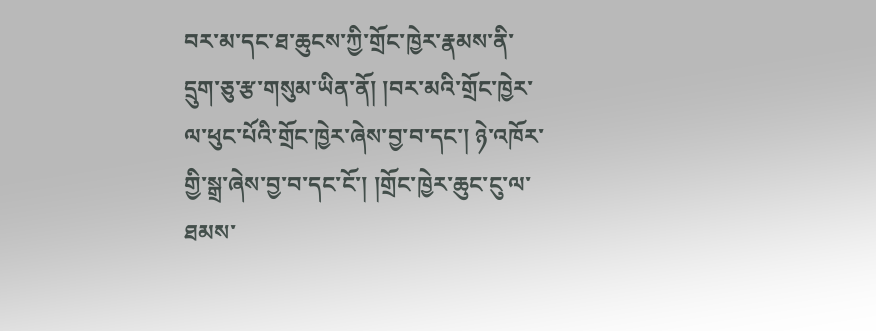བར་མ་དང་ཐ་ཆུངས་ཀྱི་གྲོང་ཁྱེར་རྣམས་ནི་དྲུག་ཅུ་རྩ་གསུམ་ཡིན་ནོ། །བར་མའི་གྲོང་ཁྱེར་ལ་ཕུང་པོའི་གྲོང་ཁྱེར་ཞེས་བྱ་བ་དང་། ཉེ་འཁོར་གྱི་སྒྲ་ཞེས་བྱ་བ་དང་ངོ་། །གྲོང་ཁྱེར་ཆུང་ངུ་ལ་ཐམས་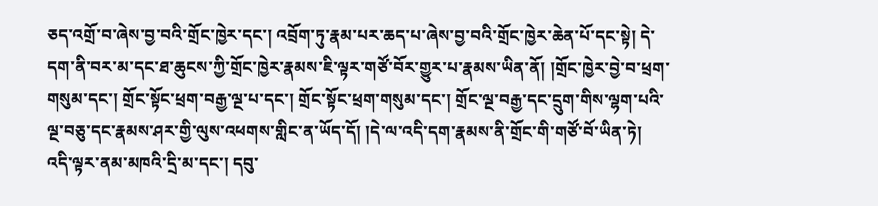ཅད་འགྲོ་བ་ཞེས་བྱ་བའི་གྲོང་ཁྱེར་དང་། འབྲོག་ཏུ་རྣམ་པར་ཆད་པ་ཞེས་བྱ་བའི་གྲོང་ཁྱེར་ཆེན་པོ་དང་སྟེ། དེ་དག་ནི་བར་མ་དང་ཐ་ཆུངས་ཀྱི་གྲོང་ཁྱེར་རྣམས་ཇི་ལྟར་གཙོ་བོར་གྱུར་པ་རྣམས་ཡིན་ནོ། །གྲོང་ཁྱེར་བྱེ་བ་ཕྲག་གསུམ་དང་། གྲོང་སྟོང་ཕྲག་བརྒྱ་ལྔ་པ་དང་། གྲོང་སྟོང་ཕྲག་གསུམ་དང་། གྲོང་ལྔ་བརྒྱ་དང་དྲུག་གིས་ལྷག་པའི་ལྔ་བཅུ་དང་རྣམས་ཤར་གྱི་ལུས་འཕགས་གླིང་ན་ཡོད་དོ། །དེ་ལ་འདི་དག་རྣམས་ནི་གྲོང་གི་གཙོ་བོ་ཡིན་ཏེ། འདི་ལྟར་ནམ་མཁའི་དྲི་མ་དང་། དབུ་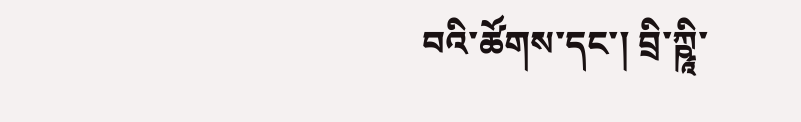བའི་ཚོགས་དང་། བྲི་ཀྵཱི་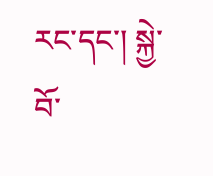རང་དང་། སྐྱེ་བོ་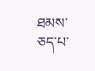ཐམས་ཅད་པ་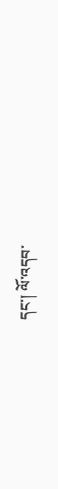དང་། ལོ་འདབ་